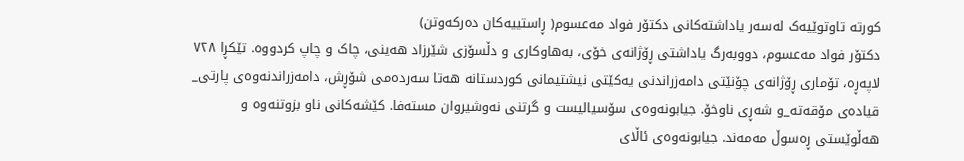کورتە تاوتوێیەک لەسەر یاداشتەکانی دکتۆر فواد مەعسوم( ڕاستییەکان دەرکەوتن)
دکتۆر فواد مەعسوم، دووبەرگ یاداشتی ڕۆژانەی خۆی، بەھاوکاری و دڵسۆزی شێرزاد ھەینی، چاک و چاپ کردووە. تێکڕا ٧٢٨ لاپەڕە، تۆماری ڕۆژانەی چۆنێتی دامەزراندنی یەکێتی نیشتیمانی کوردستانە ھەتا سەردەمی شۆڕش، دامەزراندنەوەی پارتی_ قیادەی مۆقەتە_و شەڕی ناوخۆ. جیابونەوەی سۆسیالیست و گرتنی نەوشیروان مستەفا. کێشەکانی ناو بزوتنەوە و ھەڵوێستی ڕەسوڵ مەمەند. جیابونەوەی ئاڵای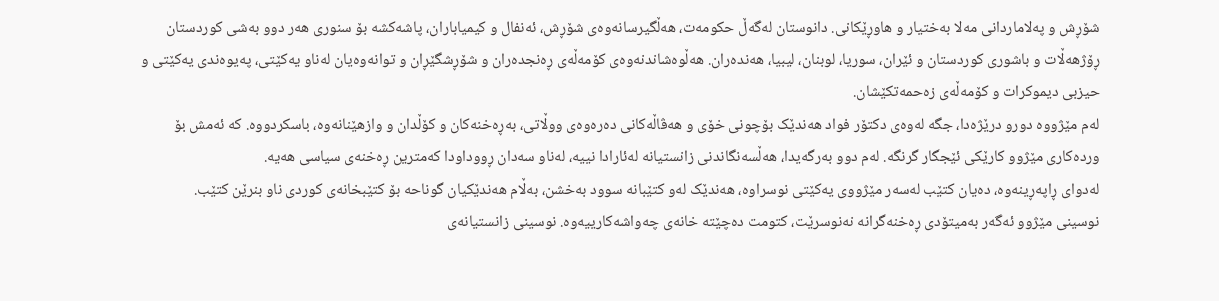شۆڕش و پەلاماردانی مەلا بەختیار و ھاوڕێکانی. دانوستان لەگەڵ حکومەت، ھەڵگیرسانەوەی شۆڕش، ئەنفال و کیمیاباران، پاشەکشە بۆ سنوری ھەر دوو بەشی کوردستان ڕۆژھەڵات و باشوری کوردستان و ئێران، سوریا، لوبنان، لیبیا، ھەندەران. ھەڵوەشاندنەوەی کۆمەڵەی ڕەنجدەران و شۆڕشگێڕان و توانەوەیان لەناو یەکێتی، پەیوەندی یەکێتی و حیزبی دیموکرات و کۆمەڵەی زەحمەتکێشان.
لەم مێژووە دورو درێژەدا، جگە لەوەی دکتۆر فواد ھەندێک بۆچونی خۆی و ھەڤاڵەکانی دەرەوەی ووڵاتی، بەڕەخنەکان و کۆڵدان و وازھێنانەوە، باسکردووە. کە ئەمش بۆ وردەکاری مێژوو کارێکی ئێجگار گرنگە. لەم دوو بەرگەیدا، ھەڵسەنگاندنی زانستیانە لەئارادا نییە، لەناو سەدان ڕووداودا کەمترین ڕەخنەی سیاسی ھەیە.
لەدوای ڕاپەڕینەوە، دەیان کتێب لەسەر مێژووی یەکێتی نوسراوە، ھەندێک لەو کتێبانە سوود بەخشن، بەڵام ھەندێکیان گوناحە بۆ کتێبخانەی کوردی ناو بنرێن کتێب.
نوسینی مێژوو ئەگەر بەمیتۆدی ڕەخنەگرانە نەنوسرێت، کتومت دەچێتە خانەی چەواشەکارییەوە. نوسینی زانستیانەی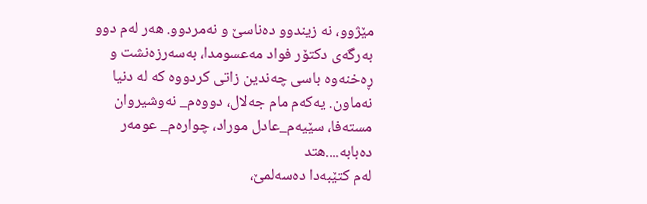مێژوو، نە زیندوو دەناسێ و نەمردوو. ھەر لەم دوو بەرگەی دکتۆر فواد مەعسومدا، بەسەرزەنشت و ڕەخنەوە باسی چەندین زاتی کردووە کە لە دنیا نەماون. یەکەم مام جەلال، دووەم_ نەوشیروان مستەفا، سێیەم_عادل موراد، چوارەم_ عومەر دەبابە....ھتد
لەم کتێبەدا دەسەلمێ،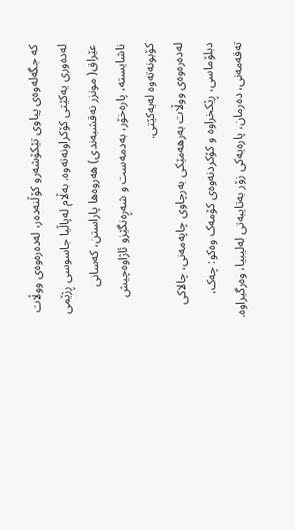کە جگەلەوەی پیاوی تێکۆشەرو کۆڵنەدەر، لەدەرەوەی ووڵات لەدەوری یەکێتی کۆکراونەتەوە. بەڵام لەپاڵیا جاسوسی ڕژێمی عێراق( مونزر نەقشبەندی) ھەروەھا پاراستن، کەسانی ناشایستە، پارەخۆر، بەدمەست و شەڕەنگێزو ئاژاوەچیش کۆبونەتەوە لەیەکێتی.
لەدەرەوەی ووڵات بەرھەمێکی بەرچاوی چاپەمەنی، چالاکی دبلۆماسی، ڕێکخراوە و کۆکردنەوەی کۆمەک وەکو: چەک، تەقەمەنی، دەرمان، پارەیەکی زۆر بەتایبەتی لەلیبیا، وەرگیراوە.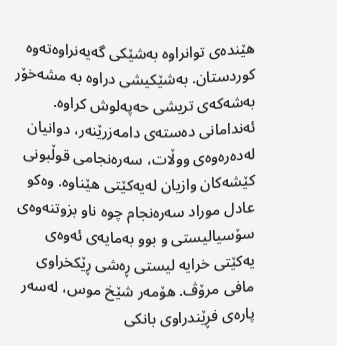ھێندەی توانراوە بەشێکی گەیەنراوەتەوە کوردستان. بەشێکیشی دراوە بە مشەخۆر بەشەکەی تریشی حەپەلوش کراوە.
ئەندامانی دەستەی دامەزرێنەر، دوانیان لەدەرەوەی ووڵات، سەرەنجامی قوڵبونی کێشەکان وازیان لەیەکێتی ھێناوە. وەکو عادل موراد سەرەنجام چوە ناو بزوتنەوەی سۆسیالیستی و بوو بەمایەی ئەوەی یەکێتی خرایە لیستی ڕەشی ڕێکخراوی مافی مرۆڤ. ھۆمەر شێخ موس، لەسەر پارەی فڕێندراوی بانکی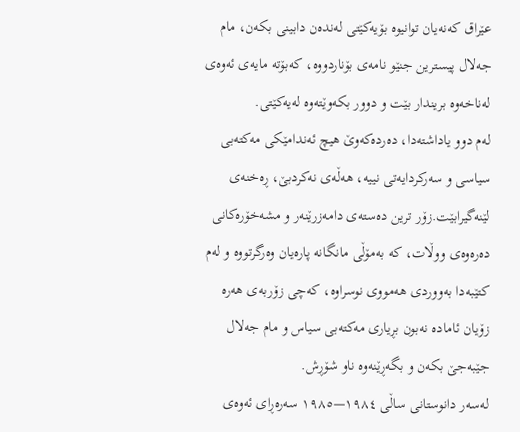عێراق کەنەیان توانیوە بۆیەکێتی لەندەن دابینی بکەن، مام جەلال پیسترین جنێو نامەی بۆناردووە، کەبۆتە مایەی ئەوەی لەناخەوە بریندار بێت و دوور بکەوێتەوە لەیەکێتی.
لەم دوو یاداشتەدا، دەردەکەوێ ھیچ ئەندامێکی مەکتەبی سیاسی و سەرکردایەتی نییە، ھەڵەی نەکردبێ، ڕەخنەی لێنەگیرابێت.زۆر ترین دەستەی دامەزرێنەر و مشەخۆرەکانی دەرەوەی ووڵات، کە بەمۆڵی مانگانە پارەیان وەرگرتووە و لەم کتێبەدا بەووردی ھەمووی نوسراوە، کەچی زۆربەی ھەرە زۆیان ئامادە نەبون بڕیاری مەکتەبی سیاس و مام جەلال جێبەجێ بکەن و بگەڕێنەوە ناو شۆڕش.
لەسەر دانوستانی ساڵی ١٩٨٤—١٩٨٥ سەرەڕای ئەوەی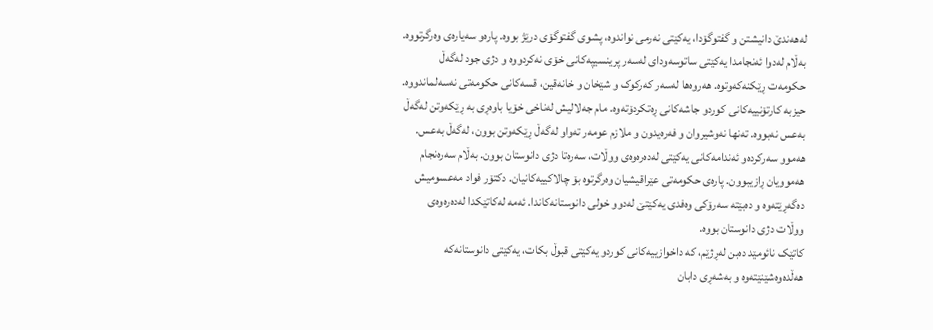لەھەندێ دانیشتن و گفتوگۆدا، یەکێتی نەرمی نواندوە، پشوی گفتوگۆی درێژ بووە. پارەو سەیارەی وەرگرتووە. بەڵام لەدوا ئەنجامدا یەکێتی ساتوسەودای لەسەر پرینسیپەکانی خۆی نەکردووە و دژی جود لەگەڵ حکومەت ڕێکنەکەوتوە. ھەروەھا لەسەر کەرکوک و شێخان و خانەقین، قسەکانی حکومەتی نەسەلماندووە. حیزبە کارتۆنییەکانی کوردو جاشەکانی ڕەتکردۆتەوە. مام جەلالیش لەناخی خۆیا باوەڕی بە ڕێکەوتن لەگەڵ بەعس نەبووە. تەنھا نەوشیروان و فەرەیدون و ملازم عومەر تەواو لەگەڵ ڕێکەوتن بوون، لەگەڵ بەعس. ھەموو سەرکردەو ئەندامەکانی یەکێتی لەدەرەوەی ووڵات، سەرەتا دژی دانوستان بوون. بەڵام سەرەنجام ھەموویان ڕازیبوون. پارەی حکومەتی عێراقیشیان وەرگرتوە بۆ چالاکییەکانیان. دکتۆر فواد مەعسومیش دەگەڕێتەوە و دەبێتە سەرۆکی وەفدی یەکێتێ لەدوو خولی دانوستانەکاندا. ئەمە لەکاتێکدا لەدەرەوەی ووڵات دژی دانوستان بووە.
کاتێک نائومێد دەبن لەڕژێم، کە داخوازییەکانی کوردو یەکێتی قبوڵ بکات، یەکێتی دانوستانەکە ھەڵدەوەشێنێتەوە و بەشەڕی دابان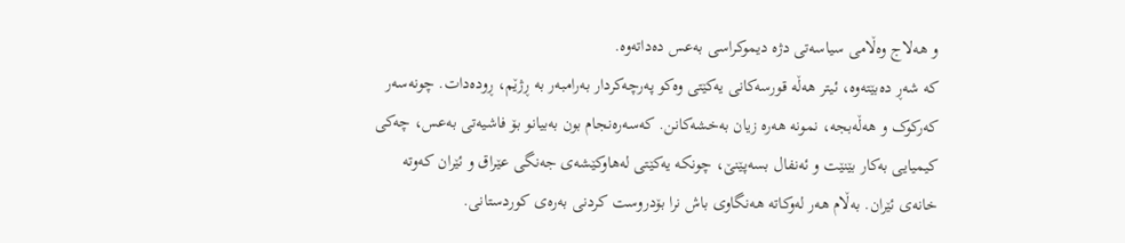و ھەلاج وەڵامی سیاسەتی دژە دیموکراسی بەعس دەداتەوە.
کە شەڕ دەبێتەوە، ئیتر ھەڵە قورسەکانی یەکێتی وەکو پەرچەکردار بەرامبەر بە ڕژێم، ڕودەدات. چونەسەر کەرکوک و ھەڵەبجە، نمونە ھەرە زیان بەخشەکانن. کەسەرەنجام بون بەبیانو بۆ فاشیەتی بەعس، چەکی کیمیایی بەکار بێنێت و ئەنفال بسەپێنێ، چونکە یەکێتی لەھاوکێشەی جەنگی عێراق و ئێران کەوتە خانەی ئێران. بەڵام ھەر لەوکاتە ھەنگاوی باش نرا بۆدروست کردنی بەرەی کوردستانی.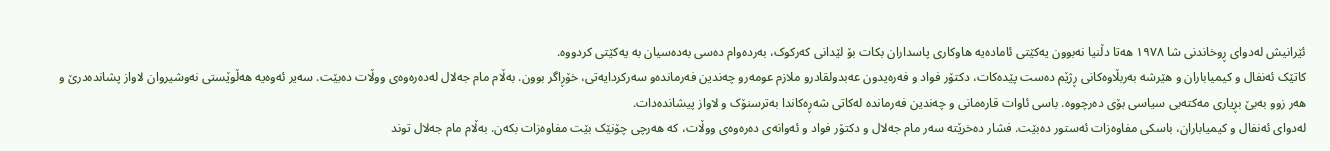ئێرانیش لەدوای ڕوخاندنی شا ١٩٧٨ ھەتا دڵنیا نەبوون یەکێتی ئامادەیە ھاوکاری پاسداران بکات بۆ لێدانی کەرکوک، بەردەوام دەسی بەدەسیان بە یەکێتی کردووە.
کاتێک ئەنفال و کیمیاباران و ھێرشە بەربڵاوەکانی ڕژێم دەست پێدەکات، دکتۆر فواد و فەرەیدون عەبدولقادرو ملازم عومەرو چەندین فەرماندەو سەرکردایەتی، خۆڕاگر بوون. بەڵام مام جەلال لەدەرەوەی ووڵات دەبێت. سەیر ئەوەیە ھەڵوێستی نەوشیروان لاواز پشاندەدرێ و ھەر زوو بەبێ بڕیاری مەکتەبی سیاسی بۆی دەرچووە. باسی ئاوات قارەمانی و چەندین فەرماندە لەکاتی شەڕەکاندا بەترسنۆک و لاواز پیشاندەدات.
لەدوای ئەنفال و کیمیاباران، باسکی مفاوەزات ئەستور دەبێت. فشار دەخرێتە سەر مام جەلال و دکتۆر فواد و ئەوانەی دەرەوەی ووڵات، کە ھەرچی چۆنێک بێت مفاوەزات بکەن. بەڵام مام جەلال توند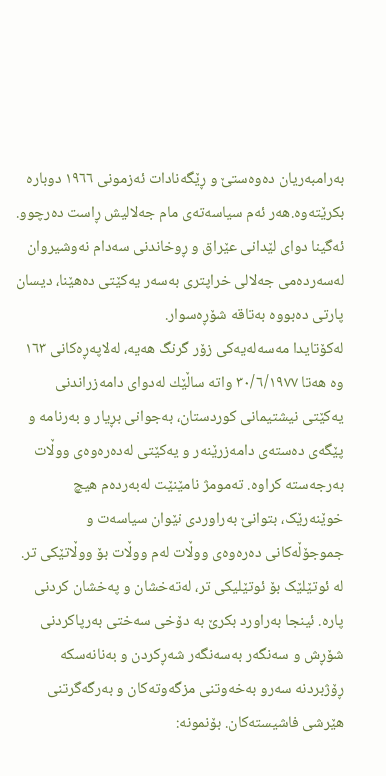بەرامبەریان دەوەستێ و ڕێگەنادات ئەزمونی ١٩٦٦ دوبارە بکرێتەوە.ھەر ئەم سیاسەتەی مام جەلالیش ڕاست دەرچوو. ئەگینا دوای لێدانی عێراق و ڕوخاندنی سەدام نەوشیروان لەسەردەمی جەلالی خراپتری بەسەر یەکێتی دەھێنا، دیسان پارتی دەبووە بەتاقە شۆڕەسوار.
لەکۆتایدا مەسەلەیەکی زۆر گرنگ ھەیە، لەلاپەڕەکانی ١٦٣ وە ھەتا ٣٠/٦/١٩٧٧ واتە ساڵێك لەدوای دامەزراندنی یەکێتی نیشتیمانی کوردستان، بەجوانی بڕیار و بەرنامە و پێگەی دەستەی دامەزرێنەر و یەکێتی لەدەرەوەی ووڵات بەرجەستە کراوە. تەمومژ نامێنێت لەبەردەم ھیچ خوێنەرێک، بتوانێ بەراوردی نێوان سیاسەت و جموجۆڵەکانی دەرەوەی ووڵات لەم ووڵات بۆ ووڵاتێکی تر. لە ئوتێلێک بۆ ئوتێلیکی تر، لەتەخشان و پەخشان کردنی پارە. ئینجا بەراورد بکرێ بە دۆخی سەختی بەرپاکردنی شۆڕش و سەنگەر بەسەنگەر شەڕکردن و بەنانەسکە ڕۆژبردنە سەرو بەخەوتنی مزگەوتەکان و بەرگەگرتنی ھێرشی فاشیستەکان. بۆنمونە: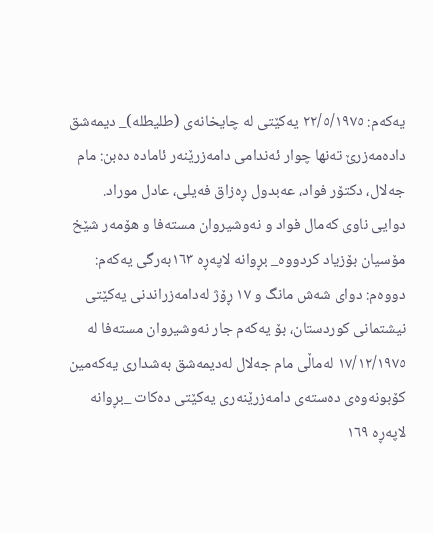یەکەم: ٢٢/٥/١٩٧٥ یەکێتی لە چایخانەی (طلیطلە)_ دیمەشق دادەمەزرێ تەنھا چوار ئەندامی دامەزرێنەر ئامادە دەبن: مام جەلال، دکتۆر فواد، عەبدول ڕەزاق فەیلی، عادل موراد. دوایی ناوی کەمال فواد و نەوشیروان مستەفا و هۆمەر شێخ مۆسیان بۆزیاد کردووە_ بڕوانە لاپەڕە ١٦٣بەرگی یەکەم:
دووەم: دوای شەش مانگ و ١٧ ڕۆژ لەدامەزراندنی یەکێتی نیشتمانی کوردستان، بۆ یەکەم جار نەوشیروان مستەفا لە ١٧/١٢/١٩٧٥ لەماڵی مام جەلال لەدیمەشق بەشداری یەکەمین کۆبونەوەی دەستەی دامەزرێنەری یەکێتی دەکات _بڕوانە لاپەڕە ١٦٩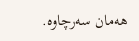ھەمان سەرچاوە.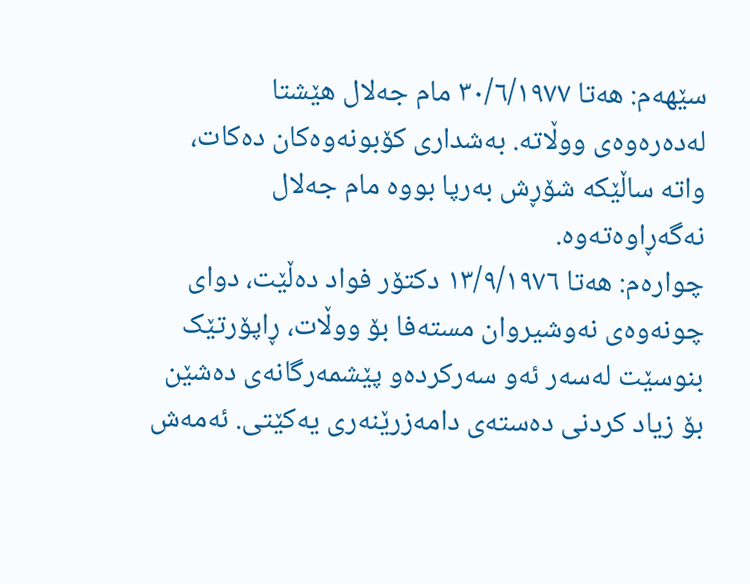سێھەم: ھەتا ٣٠/٦/١٩٧٧ مام جەلال ھێشتا لەدەرەوەی ووڵاتە. بەشداری کۆبونەوەکان دەکات، واتە ساڵێكە شۆڕش بەرپا بووە مام جەلال نەگەڕاوەتەوە.
چوارەم: ھەتا ١٣/٩/١٩٧٦ دکتۆر فواد دەڵێت، دوای چونەوەی نەوشیروان مستەفا بۆ ووڵات، ڕاپۆرتێک بنوسێت لەسەر ئەو سەرکردەو پێشمەرگانەی دەشێن بۆ زیاد کردنی دەستەی دامەزرێنەری یەکێتی. ئەمەش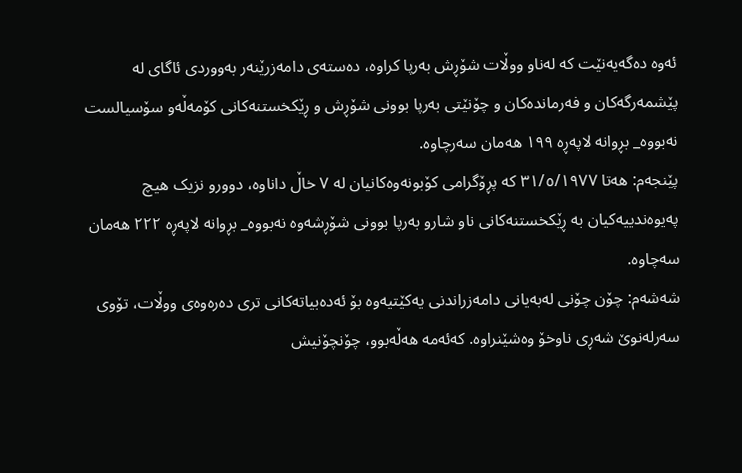ئەوە دەگەیەنێت کە لەناو ووڵات شۆڕش بەرپا کراوە، دەستەی دامەزرێنەر بەووردی ئاگای لە پێشمەرگەکان و فەرماندەکان و چۆنێتی بەرپا بوونی شۆڕش و ڕێکخستنەکانی کۆمەڵەو سۆسیالست نەبووە_ بڕوانە لاپەڕە ١٩٩ ھەمان سەرچاوە.
پێنجەم: ھەتا ٣١/٥/١٩٧٧ کە پڕۆگرامی کۆبونەوەکانیان لە ٧ خاڵ داناوە، دوورو نزیک ھیچ پەیوەندییەکیان بە ڕێکخستنەکانی ناو شارو بەرپا بوونی شۆڕشەوە نەبووە_ بڕوانە لاپەڕە ٢٢٢ ھەمان سەچاوە.
شەشەم: چۆن چۆنی لەبەیانی دامەزراندنی یەکێتیەوە بۆ ئەدەبیاتەکانی تری دەرەوەی ووڵات، تۆوی سەرلەنوێ شەڕی ناوخۆ وەشێنراوە. کەئەمە ھەڵەبوو، چۆنچۆنیش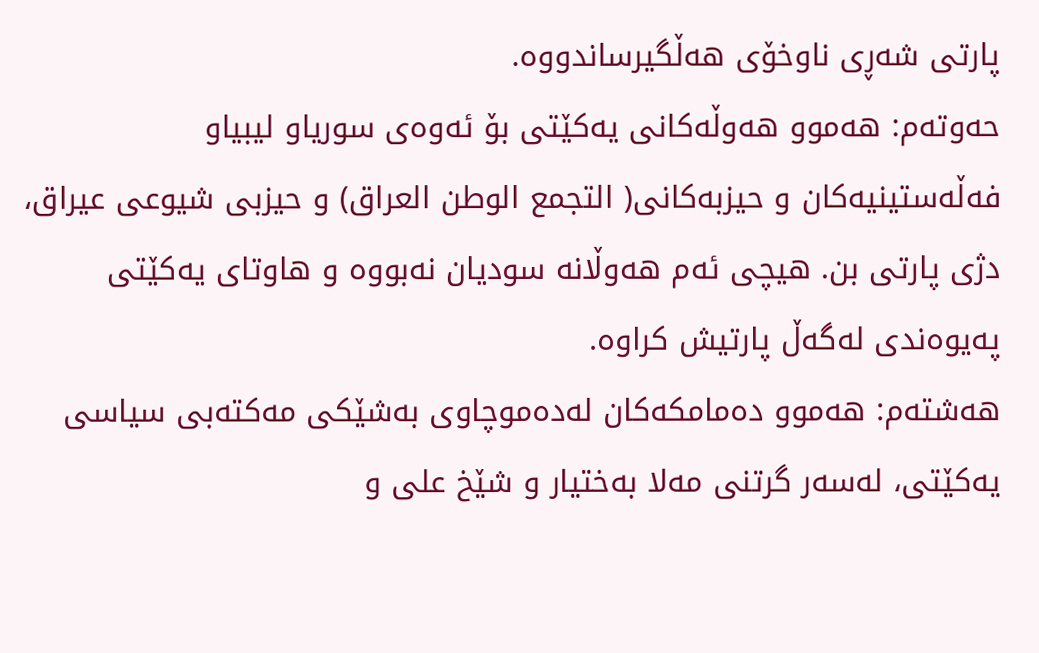پارتی شەڕی ناوخۆی ھەڵگیرساندووە.
حەوتەم: ھەموو ھەوڵەکانی یەکێتی بۆ ئەوەی سوریاو لیبیاو فەڵەستینیەکان و حیزبەکانی( التجمع الوطن العراق) و حیزبی شیوعی عیراق، دژی پارتی بن. ھیچی ئەم ھەوڵانە سودیان نەبووە و ھاوتای یەکێتی پەیوەندی لەگەڵ پارتیش کراوە.
ھەشتەم: ھەموو دەمامکەکان لەدەموچاوی بەشێکی مەکتەبی سیاسی یەکێتی، لەسەر گرتنی مەلا بەختیار و شێخ علی و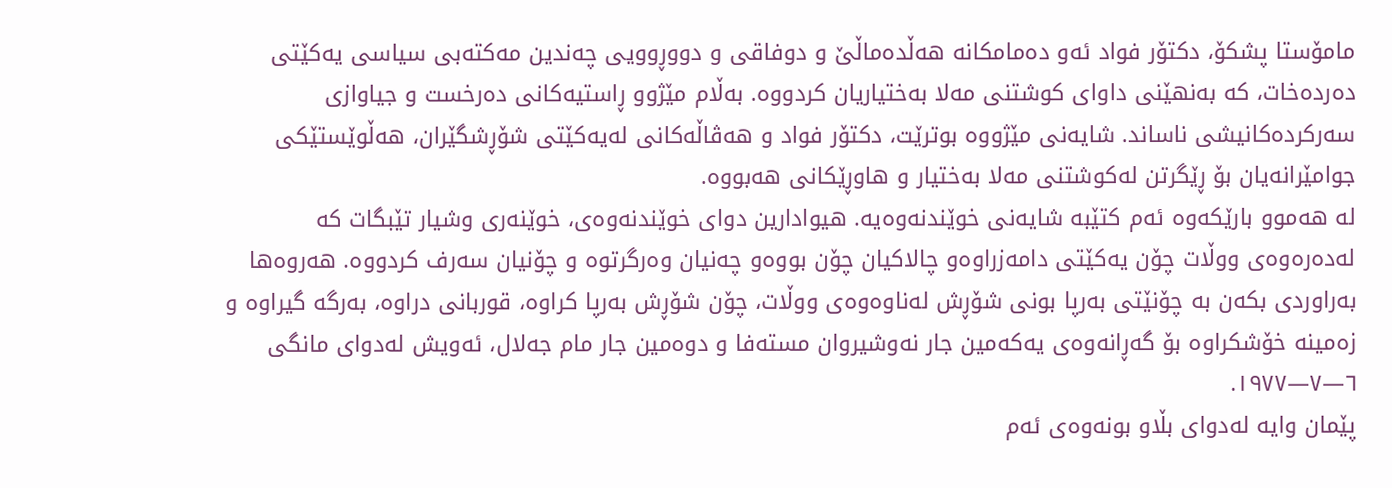مامۆستا پشکۆ، دکتۆر فواد ئەو دەمامکانە ھەڵدەماڵێ و دوفاقی و دووڕوویی چەندین مەکتەبی سیاسی یەکێتی دەردەخات، کە بەنھێنی داوای کوشتنی مەلا بەختیاریان کردووە. بەڵام مێژوو ڕاستیەکانی دەرخست و جیاوازی سەرکردەکانیشی ناساند. شایەنی مێژووە بوترێت، دکتۆر فواد و ھەڤاڵەكانی لەیەکێتی شۆڕشگێران، ھەڵوێستێکی جوامێرانەیان بۆ ڕێگرتن لەکوشتنی مەلا بەختیار و ھاوڕێکانی ھەبووە.
لە ھەموو بارێکەوە ئەم کتێبە شایەنی خوێندنەوەیە. ھیوادارین دوای خوێندنەوەی، خوێنەری وشیار تێبگات کە لەدەرەوەی ووڵات چۆن یەکێتی دامەزراوەو چالاکیان چۆن بووەو چەنیان وەرگرتوە و چۆنیان سەرف کردووە. ھەروەھا بەراوردی بکەن بە چۆنێتی بەرپا بونی شۆڕش لەناوەوەی ووڵات، چۆن شۆڕش بەرپا کراوە، قوربانی دراوە، بەرگە گیراوە و زەمینە خۆشکراوە بۆ گەڕانەوەی یەکەمین جار نەوشیروان مستەفا و دوەمین جار مام جەلال، ئەویش لەدوای مانگی ٦—٧—١٩٧٧.
پێمان وایە لەدوای بڵاو بونەوەی ئەم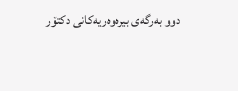دوو بەرگەی بیرەوەریەکانی دکتۆر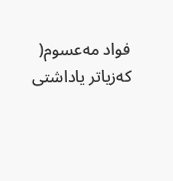فواد مەعسوم( کەزیاتر یاداشتی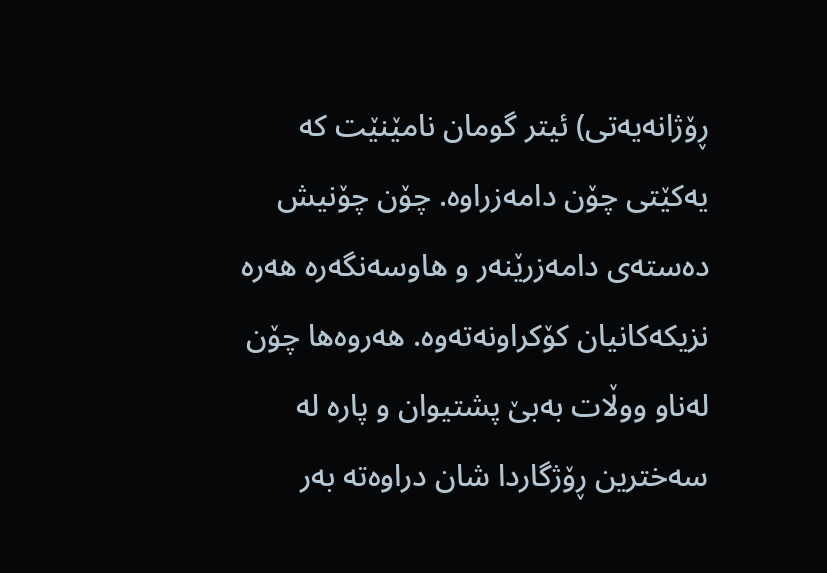ڕۆژانەیەتی) ئیتر گومان نامێنێت کە یەکێتی چۆن دامەزراوە. چۆن چۆنیش دەستەی دامەزرێنەر و ھاوسەنگەرە ھەرە نزیکەکانیان کۆکراونەتەوە. ھەروەھا چۆن لەناو ووڵات بەبێ پشتیوان و پارە لە سەخترین ڕۆژگاردا شان دراوەتە بەر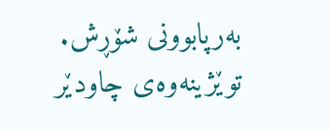بەرپابوونی شۆڕش.
توێژینەوەی چاودێر